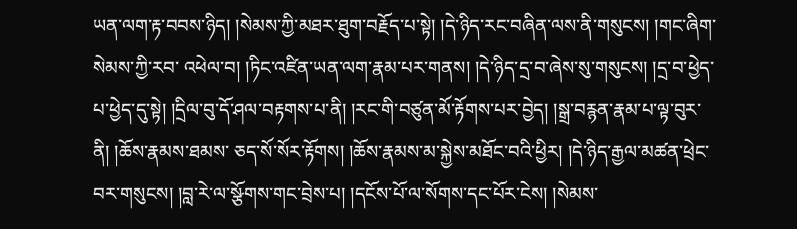ཡན་ལག་རྟ་བབས་ཉིད། །སེམས་ཀྱི་མཐར་ཐུག་བརྗོད་པ་སྟེ། །དེ་ཉིད་རང་བཞིན་ལས་ནི་གསུངས། །གང་ཞིག་སེམས་ཀྱི་རབ་ འཕེལ་བ། །ཏིང་འཛིན་ཡན་ལག་རྣམ་པར་གནས། །དེ་ཉིད་དྲ་བ་ཞེས་སུ་གསུངས། །དྲ་བ་ཕྱེད་པ་ཕྱེད་དུ་སྟེ། །དྲིལ་བུ་དོ་ཤལ་བརྟགས་པ་ནི། །རང་གི་བཙུན་མོ་རྟོགས་པར་བྱེད། །སྒྲ་བརྙན་རྣམ་པ་ལྟ་བུར་ནི། །ཆོས་རྣམས་ཐམས་ ཅད་སོ་སོར་རྟོགས། །ཆོས་རྣམས་མ་སྐྱེས་མཐོང་བའི་ཕྱིར། །དེ་ཉིད་རྒྱལ་མཚན་ཕྲེང་བར་གསུངས། །བླ་རེ་ལ་སྩོགས་གང་བྲེས་པ། །དངོས་པོ་ལ་སོགས་དང་པོར་ངེས། །སེམས་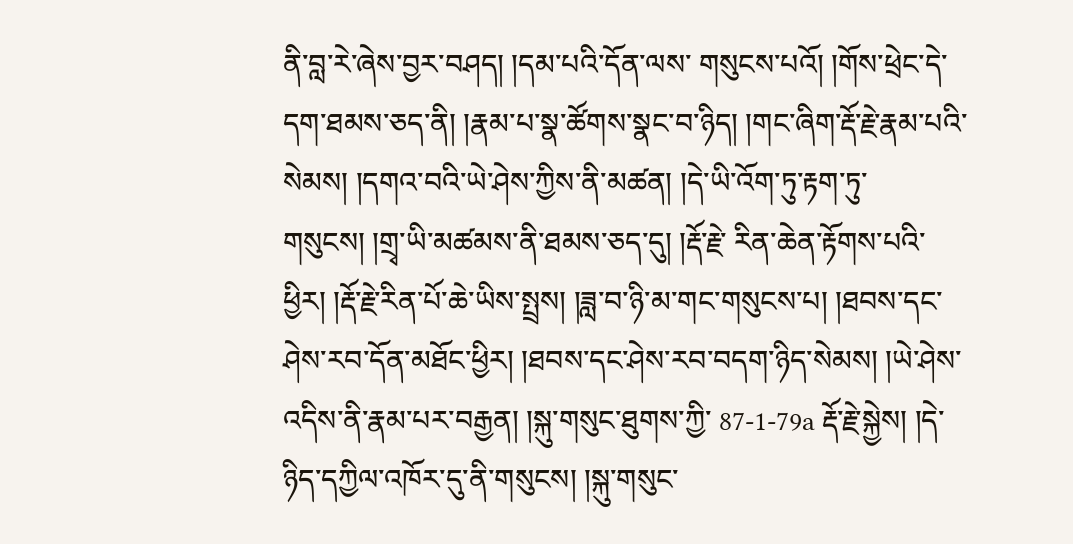ནི་བླ་རེ་ཞེས་བྱར་བཤད། །དམ་པའི་དོན་ལས་ གསུངས་པའོ། །གོས་ཕྲེང་དེ་དག་ཐམས་ཅད་ནི། །རྣམ་པ་སྣ་ཚོགས་སྣང་བ་ཉིད། །གང་ཞིག་རྡོ་རྗེ་རྣམ་པའི་སེམས། །དགའ་བའི་ཡེ་ཤེས་ཀྱིས་ནི་མཚན། །དེ་ཡི་འོག་ཏུ་རྟག་ཏུ་གསུངས། །གྲྭ་ཡི་མཚམས་ནི་ཐམས་ཅད་དུ། །རྡོ་རྗེ་ རིན་ཆེན་རྟོགས་པའི་ཕྱིར། །རྡོ་རྗེ་རིན་པོ་ཆེ་ཡིས་སྤྲས། །ཟླ་བ་ཉི་མ་གང་གསུངས་པ། །ཐབས་དང་ཤེས་རབ་དོན་མཐོང་ཕྱིར། །ཐབས་དང་ཤེས་རབ་བདག་ཉིད་སེམས། །ཡེ་ཤེས་འདིས་ནི་རྣམ་པར་བརྒྱན། །སྐུ་གསུང་ཐུགས་ཀྱི་ 87-1-79a རྡོ་རྗེ་སྐྱེས། །དེ་ཉིད་དཀྱིལ་འཁོར་དུ་ནི་གསུངས། །སྐུ་གསུང་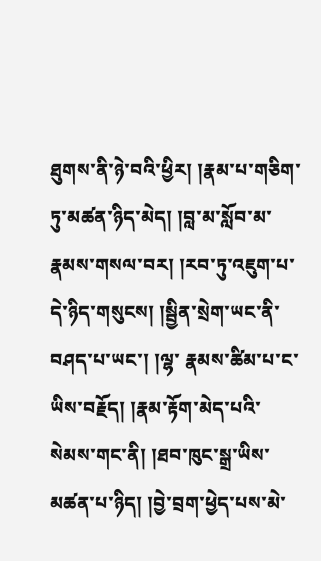ཐུགས་ནི་ཉེ་བའི་ཕྱིར། །རྣམ་པ་གཅིག་ཏུ་མཚན་ཉིད་མེད། །བླ་མ་སློབ་མ་རྣམས་གསལ་བར། །རབ་ཏུ་འཇུག་པ་དེ་ཉིད་གསུངས། །སྦྱིན་སྲེག་ཡང་ནི་བཤད་པ་ཡང་། །ལྷ་ རྣམས་ཚིམ་པ་ང་ཡིས་བརྗོད། །རྣམ་རྟོག་མེད་པའི་སེམས་གང་ནི། །ཐབ་ཁུང་སྒྲ་ཡིས་མཚན་པ་ཉིད། །བྱེ་བྲག་ཕྱེད་པས་མེ་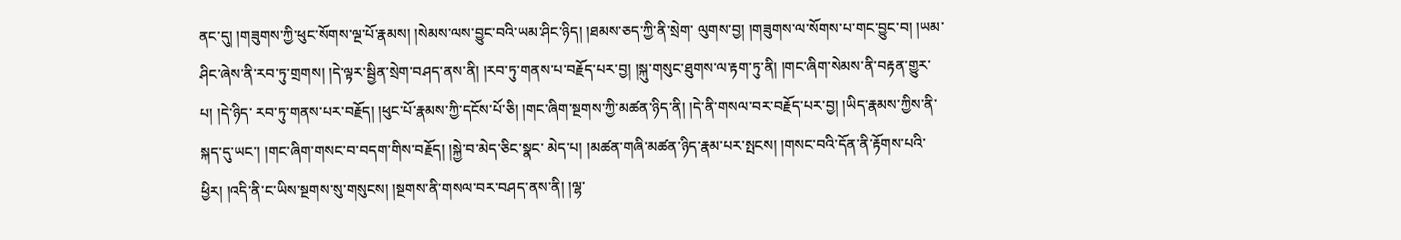ནང་དུ། །གཟུགས་ཀྱི་ཕུང་སོགས་ལྔ་པོ་རྣམས། །སེམས་ལས་བྱུང་བའི་ཡམ་ཤིང་ཉིད། །ཐམས་ཅད་ཀྱི་ནི་སྲེག་ ལུགས་བྱ། །གཟུགས་ལ་སོགས་པ་གང་བྱུང་བ། །ཡམ་ཤིང་ཞེས་ནི་རབ་ཏུ་གྲགས། །དེ་ལྟར་སྦྱིན་སྲེག་བཤད་ནས་ནི། །རབ་ཏུ་གནས་པ་བརྗོད་པར་བྱ། །སྐུ་གསུང་ཐུགས་ལ་རྟག་ཏུ་ནི། །གང་ཞིག་སེམས་ནི་བརྟན་གྱུར་པ། །དེ་ཉིད་ རབ་ཏུ་གནས་པར་བརྗོད། །ཕུང་པོ་རྣམས་ཀྱི་དངོས་པོ་ཅི། །གང་ཞིག་སྔགས་ཀྱི་མཚན་ཉིད་ནི། །དེ་ནི་གསལ་བར་བརྗོད་པར་བྱ། །ཡིད་རྣམས་ཀྱིས་ནི་སྐད་དུ་ཡང་། །གང་ཞིག་གསང་བ་བདག་གིས་བརྗོད། །སྐྱེ་བ་མེད་ཅིང་སྣང་ མེད་པ། །མཚན་གཞི་མཚན་ཉིད་རྣམ་པར་སྤངས། །གསང་བའི་དོན་ནི་རྟོགས་པའི་ཕྱིར། །འདི་ནི་ང་ཡིས་སྔགས་སུ་གསུངས། །སྔགས་ནི་གསལ་བར་བཤད་ནས་ནི། །ལྷ་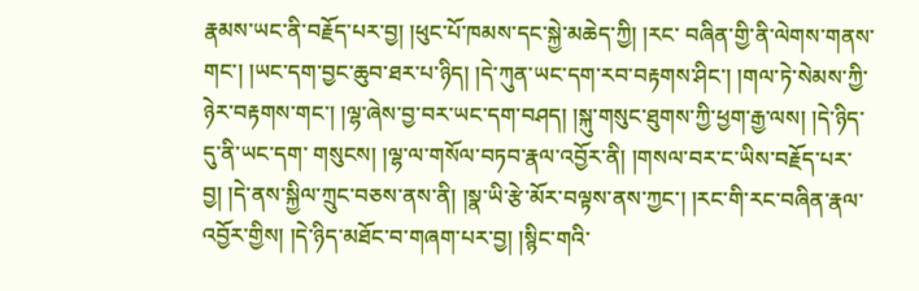རྣམས་ཡང་ནི་བརྗོད་པར་བྱ། །ཕུང་པོ་ཁམས་དང་སྐྱེ་མཆེད་ཀྱི། །རང་ བཞིན་གྱི་ནི་ལེགས་གནས་གང་། །ཡང་དག་བྱང་ཆུབ་ཐར་པ་ཉིད། །དེ་ཀུན་ཡང་དག་རབ་བརྟགས་ཤིང་། །གལ་ཏེ་སེམས་ཀྱི་ཉེར་བརྟགས་གང་། །ལྷ་ཞེས་བྱ་བར་ཡང་དག་བཤད། །སྐུ་གསུང་ཐུགས་ཀྱི་ཕྱག་རྒྱ་ལས། །དེ་ཉིད་དུ་ནི་ཡང་དག་ གསུངས། །ལྷ་ལ་གསོལ་བཏབ་རྣལ་འབྱོར་ནི། །གསལ་བར་ང་ཡིས་བརྗོད་པར་བྱ། །དེ་ནས་སྐྱིལ་ཀྲུང་བཅས་ནས་ནི། །སྣ་ཡི་རྩེ་མོར་བལྟས་ནས་ཀྱང་། །རང་གི་རང་བཞིན་རྣལ་འབྱོར་གྱིས། །དེ་ཉིད་མཐོང་བ་གཞག་པར་བྱ། །སྙིང་གའི་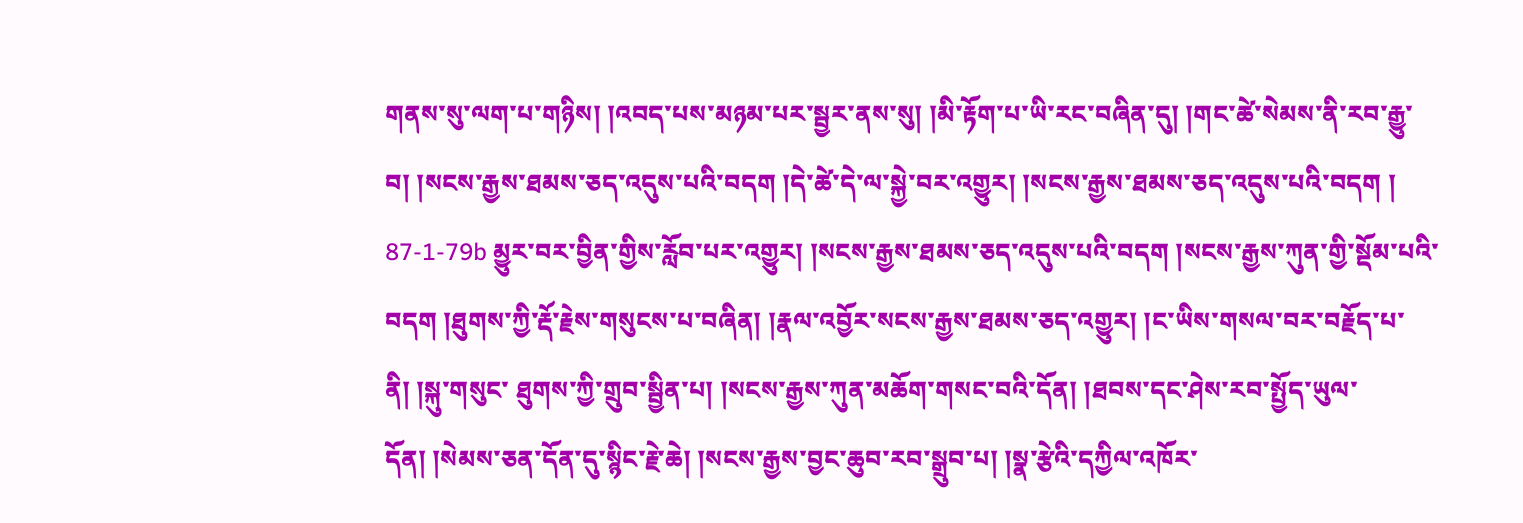གནས་སུ་ལག་པ་གཉིས། །འབད་པས་མཉམ་པར་སྦྱར་ནས་སུ། །མི་རྟོག་པ་ཡི་རང་བཞིན་དུ། །གང་ཚེ་སེམས་ནི་རབ་རྒྱུ་བ། །སངས་རྒྱས་ཐམས་ཅད་འདུས་པའི་བདག །དེ་ཚེ་དེ་ལ་སྐྱེ་བར་འགྱུར། །སངས་རྒྱས་ཐམས་ཅད་འདུས་པའི་བདག ། 87-1-79b མྱུར་བར་བྱིན་གྱིས་རློབ་པར་འགྱུར། །སངས་རྒྱས་ཐམས་ཅད་འདུས་པའི་བདག །སངས་རྒྱས་ཀུན་གྱི་སྡོམ་པའི་བདག །ཐུགས་ཀྱི་རྡོ་རྗེས་གསུངས་པ་བཞིན། །རྣལ་འབྱོར་སངས་རྒྱས་ཐམས་ཅད་འགྱུར། །ང་ཡིས་གསལ་བར་བརྗོད་པ་ནི། །སྐུ་གསུང་ ཐུགས་ཀྱི་གྲུབ་སྦྱིན་པ། །སངས་རྒྱས་ཀུན་མཆོག་གསང་བའི་དོན། །ཐབས་དང་ཤེས་རབ་སྤྱོད་ཡུལ་དོན། །སེམས་ཅན་དོན་དུ་སྙིང་རྗེ་ཆེ། །སངས་རྒྱས་བྱང་ཆུབ་རབ་སྒྲུབ་པ། །སྣ་རྩེའི་དཀྱིལ་འཁོར་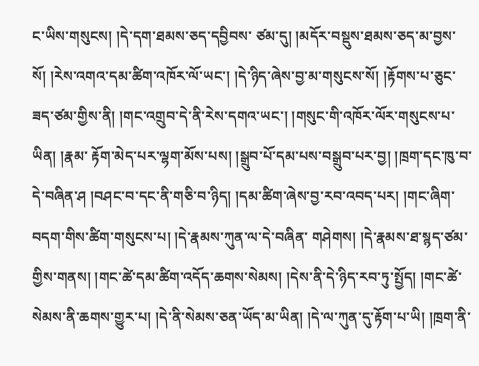ང་ཡིས་གསུངས། །དེ་དག་ཐམས་ཅད་དབྱིབས་ ཙམ་དུ། །མདོར་བསྡུས་ཐམས་ཅད་མ་བྱས་སོ། །རེས་འགའ་དམ་ཚིག་འཁོར་ལོ་ཡང་། །དེ་ཉིད་ཞེས་བྱ་མ་གསུངས་སོ། །རྟོགས་པ་ཅུང་ཟད་ཙམ་གྱིས་ནི། །གང་འགྲུབ་དེ་ནི་རེས་དགའ་ཡང་། །གསུང་གི་འཁོར་ལོར་གསུངས་པ་ཡིན། །རྣམ་ རྟོག་མེད་པར་ལྷག་མོས་པས། །སྒྲུབ་པོ་དམ་པས་བསྒྲུབ་པར་བྱ། །ཁྲག་དང་ཁུ་བ་དེ་བཞིན་ཤ །བཤང་བ་དང་ནི་གཅི་བ་ཉིད། །དམ་ཚིག་ཞེས་བྱ་རབ་འབད་པར། །གང་ཞིག་བདག་གིས་ཚིག་གསུངས་པ། །དེ་རྣམས་ཀུན་ལ་དེ་བཞིན་ གཤེགས། །དེ་རྣམས་ཐ་སྙད་ཙམ་གྱིས་གནས། །གང་ཚེ་དམ་ཚིག་འདོད་ཆགས་སེམས། །དེས་ནི་དེ་ཉིད་རབ་ཏུ་སྤྱོད། །གང་ཚེ་སེམས་ནི་ཆགས་གྱུར་པ། །དེ་ནི་སེམས་ཅན་ཡོད་མ་ཡིན། །དེ་ལ་ཀུན་དུ་རྟོག་པ་ཡི། །ཁྲག་ནི་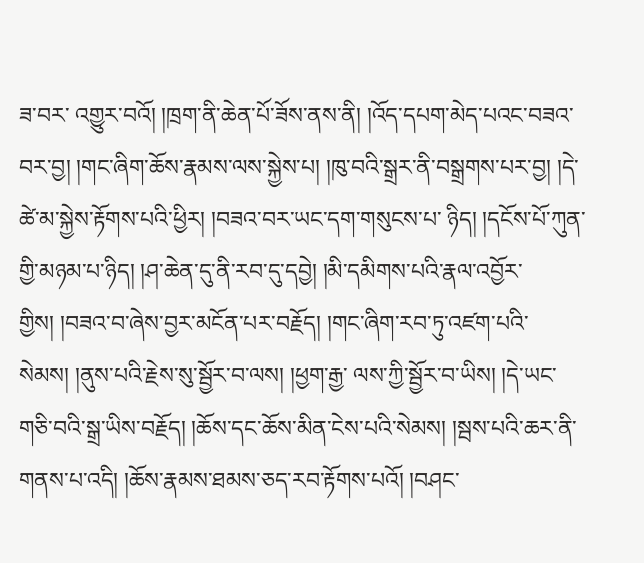ཟ་བར་ འགྱུར་བའོ། །ཁྲག་ནི་ཆེན་པོ་ཟོས་ནས་ནི། །འོད་དཔག་མེད་པའང་བཟའ་བར་བྱ། །གང་ཞིག་ཆོས་རྣམས་ལས་སྐྱེས་པ། །ཁུ་བའི་སྒྲར་ནི་བསྒྲགས་པར་བྱ། །དེ་ཚེ་མ་སྐྱེས་རྟོགས་པའི་ཕྱིར། །བཟའ་བར་ཡང་དག་གསུངས་པ་ ཉིད། །དངོས་པོ་ཀུན་གྱི་མཉམ་པ་ཉིད། །ཤ་ཆེན་དུ་ནི་རབ་དུ་དབྱེ། །མི་དམིགས་པའི་རྣལ་འབྱོར་གྱིས། །བཟའ་བ་ཞེས་བྱར་མངོན་པར་བརྗོད། །གང་ཞིག་རབ་ཏུ་འཛག་པའི་སེམས། །ནུས་པའི་རྗེས་སུ་སྦྱོར་བ་ལས། །ཕྱག་རྒྱ་ ལས་ཀྱི་སྦྱོར་བ་ཡིས། །དེ་ཡང་གཅི་བའི་སྒྲ་ཡིས་བརྗོད། །ཆོས་དང་ཆོས་མིན་ངེས་པའི་སེམས། །སྦས་པའི་ཆར་ནི་གནས་པ་འདི། །ཆོས་རྣམས་ཐམས་ཅད་རབ་རྟོགས་པའོ། །བཤང་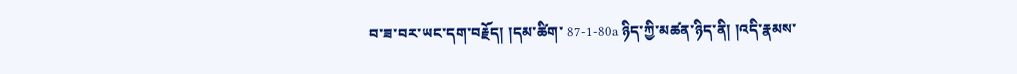བ་ཟ་བར་ཡང་དག་བརྗོད། །དམ་ཚིག་ 87-1-80a ཉིད་ཀྱི་མཚན་ཉིད་ནི། །འདི་རྣམས་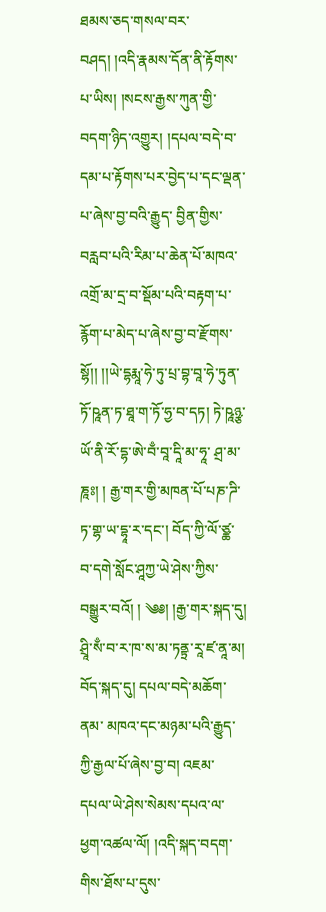ཐམས་ཅད་གསལ་བར་བཤད། །འདི་རྣམས་དོན་ནི་རྟོགས་པ་ཡིས། །སངས་རྒྱས་ཀུན་གྱི་བདག་ཉིད་འགྱུར། །དཔལ་བདེ་བ་དམ་པ་རྟོགས་པར་བྱེད་པ་དང་ལྡན་པ་ཞེས་བྱ་བའི་རྒྱུད་ བྱིན་གྱིས་བརླབ་པའི་རིམ་པ་ཆེན་པོ་མཁའ་འགྲོ་མ་དྲ་བ་སྡོམ་པའི་བརྟག་པ་རྙོག་པ་མེད་པ་ཞེས་བྱ་བ་རྫོགས་སྷོ།། །།ཡེ་དྷརྨཱ་ཧེ་ཏུ་པྲ་བྷ་བཱ་ཧེ་ཏུན་ཏོ་ཥཱན་ཏ་ཐཱ་ག་ཏོ་ཧྱ་བ་དཏ། ཏེ་ཥཱཉྩ་ཡོ་ནི་རོ་དྷ་ཨེ་བྃ་བཱ་དཱི་མ་ཧཱ་ ཤྲ་མ་ཎཱཿ། ། རྒྱ་གར་གྱི་མཁན་པོ་པཎ་ཌི་ཏ་གྷ་ཡ་དྷཱ་ར་དང་། བོད་ཀྱི་ལོ་ཙྪ་བ་དགེ་སློང་ཤཱཀྱ་ཡེ་ཤེས་ཀྱིས་བསྒྱུར་བའོ། ། ༄༅། །རྒྱ་གར་སྐད་དུ། ཤྲཱི་སྃ་བ་ར་ཁ་ས་མ་ཏནྟྲ་རཱ་ཛ་ནཱ་མ། བོད་སྐད་དུ། དཔལ་བདེ་མཆོག་ནམ་ མཁའ་དང་མཉམ་པའི་རྒྱུད་ཀྱི་རྒྱལ་པོ་ཞེས་བྱ་བ། འཇམ་དཔལ་ཡེ་ཤེས་སེམས་དཔའ་ལ་ཕྱག་འཚལ་ལོ། །འདི་སྐད་བདག་གིས་ཐོས་པ་དུས་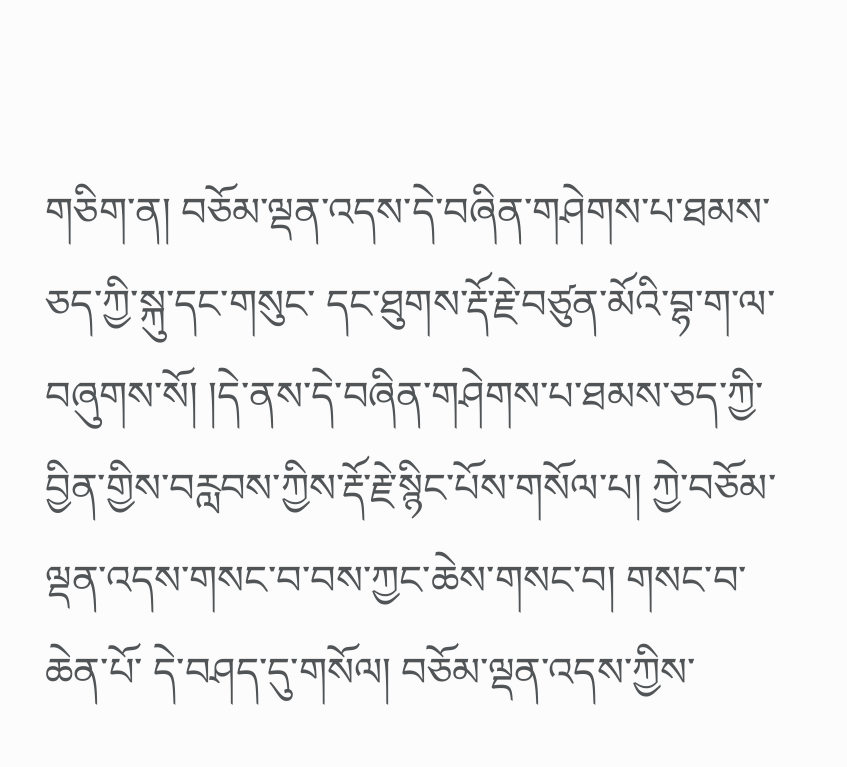གཅིག་ན། བཅོམ་ལྡན་འདས་དེ་བཞིན་གཤེགས་པ་ཐམས་ཅད་ཀྱི་སྐུ་དང་གསུང་ དང་ཐུགས་རྡོ་རྗེ་བཙུན་མོའི་བྷ་ག་ལ་བཞུགས་སོ། །དེ་ནས་དེ་བཞིན་གཤེགས་པ་ཐམས་ཅད་ཀྱི་བྱིན་གྱིས་བརླབས་ཀྱིས་རྡོ་རྗེ་སྙིང་པོས་གསོལ་པ། ཀྱེ་བཅོམ་ལྡན་འདས་གསང་བ་བས་ཀྱང་ཆེས་གསང་བ། གསང་བ་ཆེན་པོ་ དེ་བཤད་དུ་གསོལ། བཅོམ་ལྡན་འདས་ཀྱིས་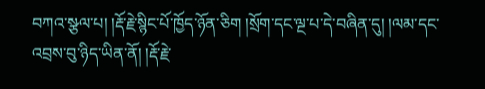བཀའ་སྩལ་པ། །རྡོ་རྗེ་སྙིང་པོ་ཁྱོད་ཉོན་ཅིག །སྲོག་དང་ལྔ་པ་དེ་བཞིན་དུ། །ལམ་དང་འབྲས་བུ་ཉིད་ཡིན་ནོ། །རྡོ་རྗེ་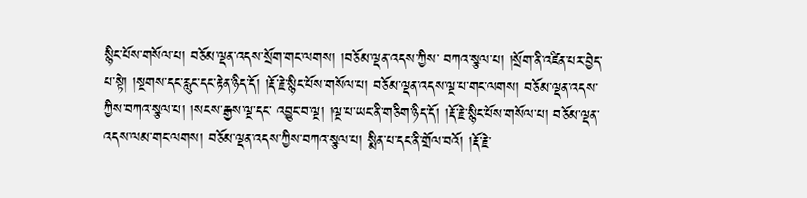སྙིང་པོས་གསོལ་པ། བཅོམ་ལྡན་འདས་སྲོག་གང་ལགས། །བཅོམ་ལྡན་འདས་ཀྱིས་ བཀའ་སྩལ་པ། །སྲོག་ནི་འཛིན་པར་བྱེད་པ་སྟེ། །སྔགས་དང་རླུང་དང་རྟེན་ཉིད་དོ། །རྡོ་རྗེ་སྙིང་པོས་གསོལ་པ། བཅོམ་ལྡན་འདས་ལྔ་པ་གང་ལགས། བཅོམ་ལྡན་འདས་ཀྱིས་བཀའ་སྩལ་པ། །སངས་རྒྱས་ལྔ་དང་ འབྱུང་བ་ལྔ། །ལྔ་པ་ཡང་ནི་གཅིག་ཉིད་དོ། །རྡོ་རྗེ་སྙིང་པོས་གསོལ་པ། བཅོམ་ལྡན་འདས་ལམ་གང་ལགས། བཅོམ་ལྡན་འདས་ཀྱིས་བཀའ་སྩལ་པ། སྨིན་པ་དང་ནི་གྲོལ་བའོ། །རྡོ་རྗེ་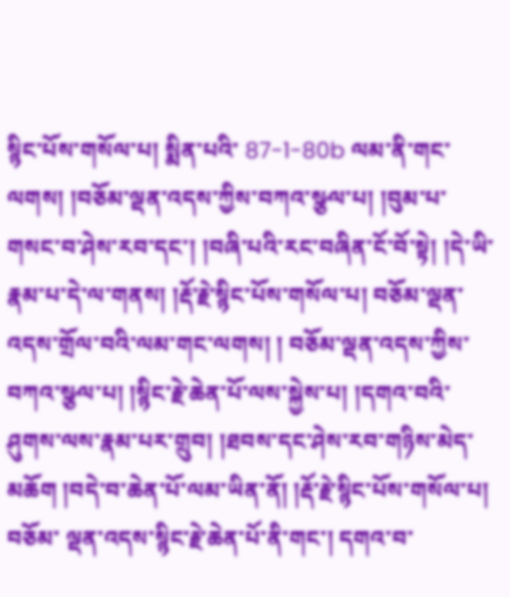སྙིང་པོས་གསོལ་པ། སྨིན་པའི་ 87-1-80b ལམ་ནི་གང་ལགས། །བཅོམ་ལྡན་འདས་ཀྱིས་བཀའ་སྩལ་པ། །བུམ་པ་གསང་བ་ཤེས་རབ་དང་། །བཞི་པའི་རང་བཞིན་ངོ་བོ་སྟེ། །དེ་ཡི་རྣམ་པ་དེ་ལ་གནས། །རྡོ་རྗེ་སྙིང་པོས་གསོལ་པ། བཅོམ་ལྡན་འདས་གྲོལ་བའི་ལམ་གང་ལགས། ། བཅོམ་ལྡན་འདས་ཀྱིས་བཀའ་སྩལ་པ། །སྙིང་རྗེ་ཆེན་པོ་ལས་སྐྱེས་པ། །དགའ་བའི་ཤུགས་ལས་རྣམ་པར་གྲུབ། །ཐབས་དང་ཤེས་རབ་གཉིས་མེད་མཆོག །བདེ་བ་ཆེན་པོ་ལམ་ཡིན་ནོ། །རྡོ་རྗེ་སྙིང་པོས་གསོལ་པ། བཅོམ་ ལྡན་འདས་སྙིང་རྗེ་ཆེན་པོ་ནི་གང་། དགའ་བ་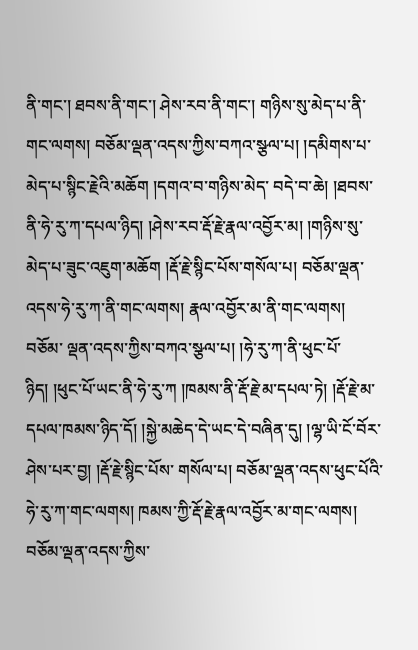ནི་གང་། ཐབས་ནི་གང་། ཤེས་རབ་ནི་གང་། གཉིས་སུ་མེད་པ་ནི་གང་ལགས། བཅོམ་ལྡན་འདས་ཀྱིས་བཀའ་སྩལ་པ། །དམིགས་པ་མེད་པ་སྙིང་རྗེའི་མཆོག །དགའ་བ་གཉིས་མེད་ བདེ་བ་ཆེ། །ཐབས་ནི་ཧེ་རུ་ཀ་དཔལ་ཉིད། །ཤེས་རབ་རྡོ་རྗེ་རྣལ་འབྱོར་མ། །གཉིས་སུ་མེད་པ་ཟུང་འཇུག་མཆོག །རྡོ་རྗེ་སྙིང་པོས་གསོལ་པ། བཅོམ་ལྡན་འདས་ཧེ་རུ་ཀ་ནི་གང་ལགས། རྣལ་འབྱོར་མ་ནི་གང་ལགས། བཅོམ་ ལྡན་འདས་ཀྱིས་བཀའ་སྩལ་པ། །ཧེ་རུ་ཀ་ནི་ཕུང་པོ་ཉིད། །ཕུང་པོ་ཡང་ནི་ཧེ་རུ་ཀ །ཁམས་ནི་རྡོ་རྗེ་མ་དཔལ་ཏེ། །རྡོ་རྗེ་མ་དཔལ་ཁམས་ཉིད་དོ། །སྐྱེ་མཆེད་དེ་ཡང་དེ་བཞིན་དུ། །ལྷ་ཡི་ངོ་བོར་ཤེས་པར་བྱ། །རྡོ་རྗེ་སྙིང་པོས་ གསོལ་པ། བཅོམ་ལྡན་འདས་ཕུང་པོའི་ཧེ་རུ་ཀ་གང་ལགས། ཁམས་ཀྱི་རྡོ་རྗེ་རྣལ་འབྱོར་མ་གང་ལགས། བཅོམ་ལྡན་འདས་ཀྱིས་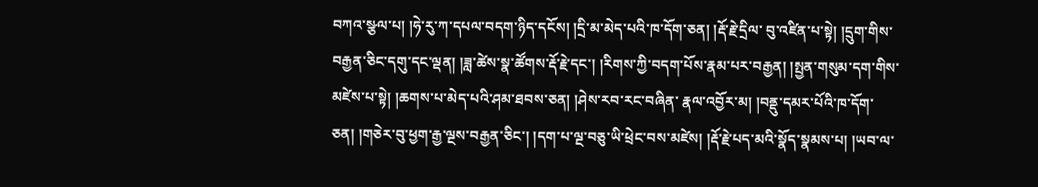བཀའ་སྩལ་པ། །ཧེ་རུ་ཀ་དཔལ་བདག་ཉིད་དངོས། །དྲི་མ་མེད་པའི་ཁ་དོག་ཅན། །རྡོ་རྗེ་དྲིལ་ བུ་འཛིན་པ་སྟེ། །དྲུག་གིས་བརྒྱན་ཅིང་དགུ་དང་ལྡན། །ཟླ་ཚེས་སྣ་ཚོགས་རྡོ་རྗེ་དང་། །རིགས་ཀྱི་བདག་པོས་རྣམ་པར་བརྒྱན། །སྤྱན་གསུམ་དག་གིས་མཛེས་པ་སྟེ། །ཆགས་པ་མེད་པའི་ཤམ་ཐབས་ཅན། །ཤེས་རབ་རང་བཞིན་ རྣལ་འབྱོར་མ། །བནྡུ་དམར་པོའི་ཁ་དོག་ཅན། །གཅེར་བུ་ཕྱག་རྒྱ་ལྔས་བརྒྱན་ཅིང་། །དག་པ་ལྔ་བཅུ་ཡི་ཕྲེང་བས་མཛེས། །རྡོ་རྗེ་པད་མའི་སྣོད་སྣམས་པ། །ཡབ་ལ་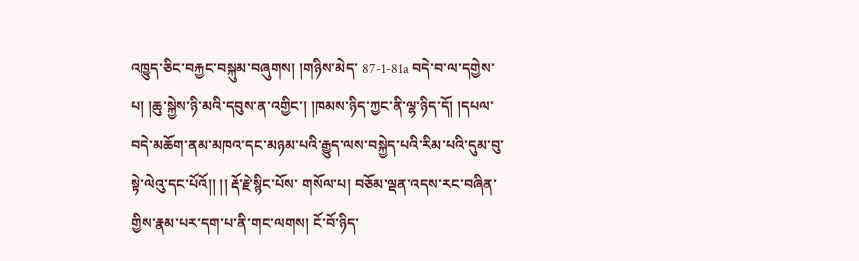འཁྱུད་ཅིང་བརྐྱང་བསྐུམ་བཞུགས། །གཉིས་མེད་ 87-1-81a བདེ་བ་ལ་དགྱེས་པ། །ཆུ་སྐྱེས་ཉི་མའི་དབུས་ན་འགྱིང་། །ཁམས་ཉིད་ཀྱང་ནི་ལྷ་ཉིད་དོ། །དཔལ་བདེ་མཆོག་ནམ་མཁའ་དང་མཉམ་པའི་རྒྱུད་ལས་བསྐྱེད་པའི་རིམ་པའི་དུམ་བུ་སྟེ་ལེའུ་དང་པོའོ།། །། རྡོ་རྗེ་སྙིང་པོས་ གསོལ་པ། བཅོམ་ལྡན་འདས་རང་བཞིན་གྱིས་རྣམ་པར་དག་པ་ནི་གང་ལགས། ངོ་བོ་ཉིད་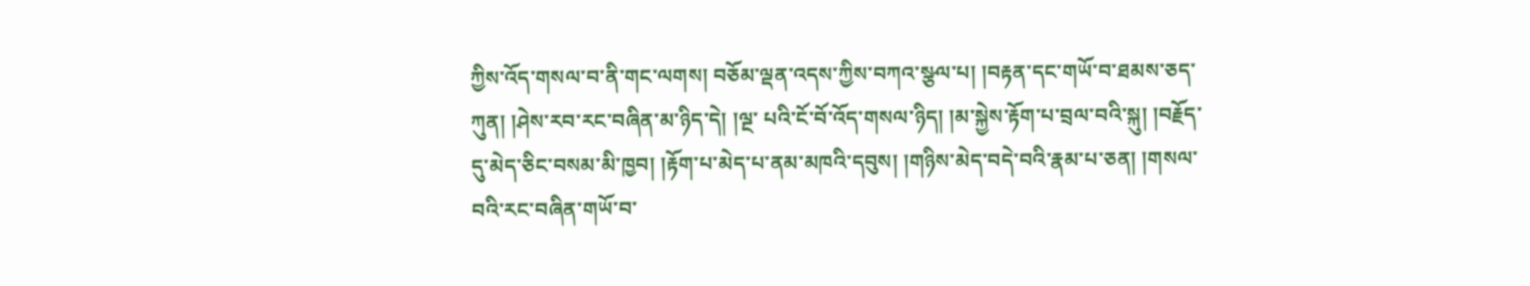ཀྱིས་འོད་གསལ་བ་ནི་གང་ལགས། བཅོམ་ལྡན་འདས་ཀྱིས་བཀའ་སྩལ་པ། །བརྟན་དང་གཡོ་བ་ཐམས་ཅད་ཀུན། །ཤེས་རབ་རང་བཞིན་མ་ཉིད་དེ། །ལྔ་ པའི་ངོ་བོ་འོད་གསལ་ཉིད། །མ་སྐྱེས་རྟོག་པ་བྲལ་བའི་སྐུ། །བརྗོད་དུ་མེད་ཅིང་བསམ་མི་ཁྱབ། །རྟོག་པ་མེད་པ་ནམ་མཁའི་དབུས། །གཉིས་མེད་བདེ་བའི་རྣམ་པ་ཅན། །གསལ་བའི་རང་བཞིན་གཡོ་བ་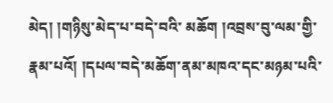མེད། །གཉིསུ་མེད་པ་བདེ་བའི་ མཆོག །འབྲས་བུ་ལམ་གྱི་རྣམ་པའོ། །དཔལ་བདེ་མཆོག་ནམ་མཁའ་དང་མཉམ་པའི་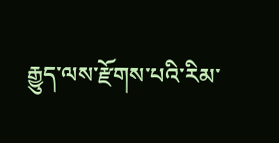རྒྱུད་ལས་རྫོགས་པའི་རིམ་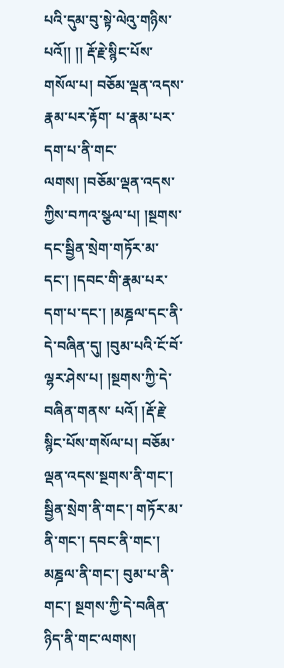པའི་དུམ་བུ་སྟེ་ལེའུ་གཉིས་པའོ།། །། རྡོ་རྗེ་སྙིང་པོས་གསོལ་པ། བཅོམ་ལྡན་འདས་རྣམ་པར་རྟོག་ པ་རྣམ་པར་དག་པ་ནི་གང་ལགས། །བཅོམ་ལྡན་འདས་ཀྱིས་བཀའ་སྩལ་པ། །སྔགས་དང་སྦྱིན་སྲེག་གཏོར་མ་དང་། །དབང་གི་རྣམ་པར་དག་པ་དང་། །མཎྜལ་དང་ནི་དེ་བཞིན་དུ། །བུམ་པའི་ངོ་བོ་ལྷར་ཤེས་པ། །སྔགས་ཀྱི་དེ་བཞིན་གནས་ པའོ། །རྡོ་རྗེ་སྙིང་པོས་གསོལ་པ། བཅོམ་ལྡན་འདས་སྔགས་ནི་གང་། སྦྱིན་སྲེག་ནི་གང་། གཏོར་མ་ནི་གང་། དབང་ནི་གང་། མཎྜལ་ནི་གང་། བུམ་པ་ནི་གང་། སྔགས་ཀྱི་དེ་བཞིན་ཉིད་ནི་གང་ལགས།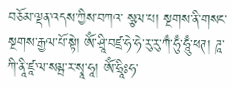བཅོམ་ལྡན་འདས་ཀྱིས་བཀའ་ སྩལ་པ། སྔགས་ནི་གསང་སྔགས་རྒྱལ་པོ་སྟེ། ཨོཾ་ཤྲཱི་བཛྲ་ཧེ་ཧེ་རུ་རུ་ཀྃ་ཧུྃ་ཧཱུྃ་ཕཊ། ཌཱ་ཀི་ནཱི་ཛཱ་ལ་སམྦ་ར་སྭཱ་ཧཱ། ཨོཾ་ཧྲཱིཿཧ་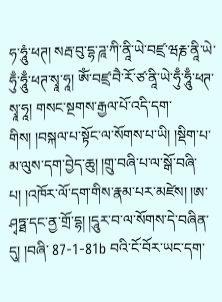ཧ་ཧཱུཾ་ཕཊ། སརྦ་བུ་དྷ་ཌཱ་ཀི་ནཱི་ཡེ་བཛྲ་ཝརྞ་ནཱི་ཡེ་ཧུྃ་ཧཱུྃ་ཕཊ་སྭཱ་ཧཱ། ཨོཾ་བཛྲ་བཻ་རོ་ཙ་ནཱི་ཡེ་ཧུྃ་ཧཱུྃ་ཕཊ་སྭཱ་ཧཱ། གསང་སྔགས་རྒྱལ་པོ་འདི་དག་གིས། །བསྐལ་པ་སྟོང་ལ་སོགས་པ་ཡི། །སྡིག་པ་མ་ལུས་དག་བྱེད་ཆུ། །གྲུ་བཞི་པ་ལ་སྒོ་བཞི་པ། །འཁོར་ལོ་དག་གིས་རྣམ་པར་མཛེས། །ཨ་ཤྭཏྠ་དང་ནྱ་གྲོ་དྷ། །དཱུར་བ་ལ་སོགས་དེ་བཞིན་དུ། །བཞི་ 87-1-81b བའི་ངོ་བོར་ཡང་དག་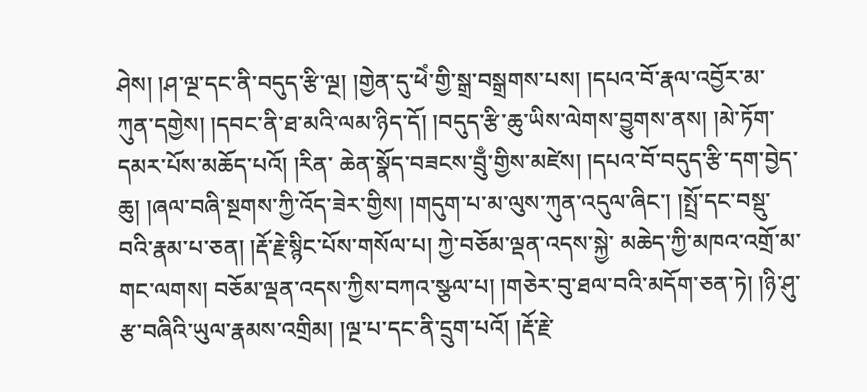ཤེས། །ཤ་ལྔ་དང་ནི་བདུད་རྩི་ལྔ། །གྱེན་དུ་ཕེཾ་གྱི་སྒྲ་བསྒྲགས་པས། །དཔའ་བོ་རྣལ་འབྱོར་མ་ཀུན་དགྱེས། །དབང་ནི་ཐ་མའི་ལམ་ཉིད་དོ། །བདུད་རྩི་ཆུ་ཡིས་ལེགས་བྱུགས་ནས། །མེ་ཏོག་དམར་པོས་མཆོད་པའོ། །རིན་ ཆེན་སྣོད་བཟངས་བྲུྃ་གྱིས་མཛེས། །དཔའ་བོ་བདུད་རྩི་དག་བྱེད་ཆུ། །ཞལ་བཞི་སྔགས་ཀྱི་འོད་ཟེར་གྱིས། །གདུག་པ་མ་ལུས་ཀུན་འདུལ་ཞིང་། །སྤྲོ་དང་བསྡུ་བའི་རྣམ་པ་ཅན། །རྡོ་རྗེ་སྙིང་པོས་གསོལ་པ། ཀྱེ་བཅོམ་ལྡན་འདས་སྐྱེ་ མཆེད་ཀྱི་མཁའ་འགྲོ་མ་གང་ལགས། བཅོམ་ལྡན་འདས་ཀྱིས་བཀའ་སྩལ་པ། །གཅེར་བུ་ཐལ་བའི་མདོག་ཅན་ཏེ། །ཉི་ཤུ་རྩ་བཞིའི་ཡུལ་རྣམས་འགྲིམ། །ལྔ་པ་དང་ནི་དྲུག་པའོ། །རྡོ་རྗེ་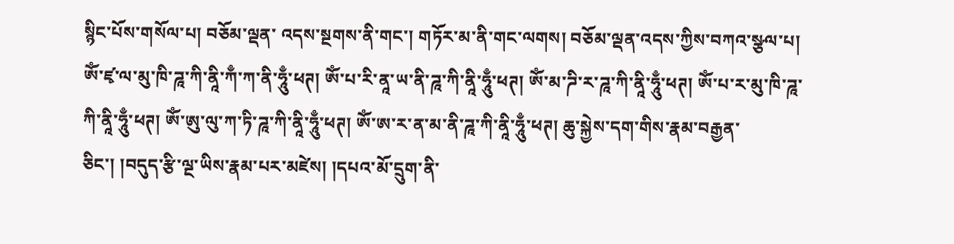སྙིང་པོས་གསོལ་པ། བཅོམ་ལྡན་ འདས་སྔགས་ནི་གང་། གཏོར་མ་ནི་གང་ལགས། བཅོམ་ལྡན་འདས་ཀྱིས་བཀའ་སྩལ་པ། ཨོཾ་ཛྭ་ལ་མུ་ཁི་ཌཱ་ཀི་ནཱི་ཀྃ་ཀ་ནི་ཧཱུྃ་ཕཊ། ཨོཾ་པ་རི་ནཱ་ཡ་ནི་ཌཱ་ཀི་ནཱི་ཧཱུྃ་ཕཊ། ཨོཾ་མ་ཌི་ར་ཌཱ་ཀི་ནཱི་ཧཱུྃ་ཕཊ། ཨོཾ་པ་ར་མུ་ཁི་ཌཱ་ཀི་ནཱི་ཧཱུྃ་ཕཊ། ཨོཾ་ཨུ་ལུ་ཀ་ཏི་ཌཱ་ཀི་ནཱི་ཧཱུྃ་ཕཊ། ཨོཾ་ཨ་ར་ན་མ་ནི་ཌཱ་ཀི་ནཱི་ཧཱུྃ་ཕཊ། ཆུ་སྐྱེས་དག་གིས་རྣམ་བརྒྱན་ཅིང་། །བདུད་རྩི་ལྔ་ཡིས་རྣམ་པར་མཛེས། །དཔའ་མོ་དྲུག་ནི་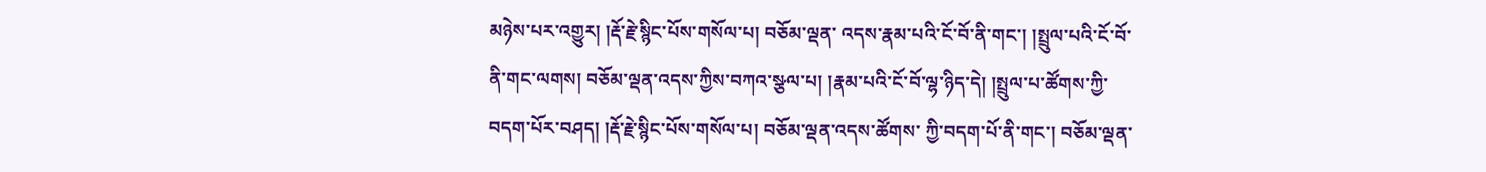མཉེས་པར་འགྱུར། །རྡོ་རྗེ་སྙིང་པོས་གསོལ་པ། བཅོམ་ལྡན་ འདས་རྣམ་པའི་ངོ་བོ་ནི་གང་། །སྤྲུལ་པའི་ངོ་བོ་ནི་གང་ལགས། བཅོམ་ལྡན་འདས་ཀྱིས་བཀའ་སྩལ་པ། །རྣམ་པའི་ངོ་བོ་ལྷ་ཉིད་དེ། །སྤྲུལ་པ་ཚོགས་ཀྱི་བདག་པོར་བཤད། །རྡོ་རྗེ་སྙིང་པོས་གསོལ་པ། བཅོམ་ལྡན་འདས་ཚོགས་ ཀྱི་བདག་པོ་ནི་གང་། བཅོམ་ལྡན་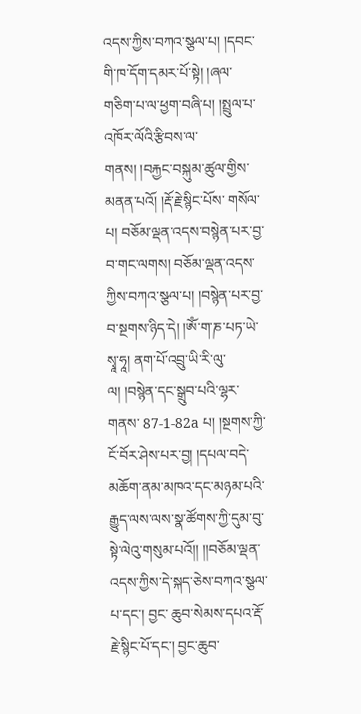འདས་ཀྱིས་བཀའ་སྩལ་པ། །དབང་གི་ཁ་དོག་དམར་པོ་སྟེ། །ཞལ་གཅིག་པ་ལ་ཕྱག་བཞི་པ། །སྤྲུལ་པ་འཁོར་ལོའི་རྩིབས་ལ་གནས། །བརྐྱང་བསྐུམ་ཚུལ་གྱིས་མནན་པའོ། །རྡོ་རྗེ་སྙིང་པོས་ གསོལ་པ། བཅོམ་ལྡན་འདས་བསྙེན་པར་བྱ་བ་གང་ལགས། བཅོམ་ལྡན་འདས་ཀྱིས་བཀའ་སྩལ་པ། །བསྙེན་པར་བྱ་བ་སྔགས་ཉིད་དེ། །ཨོཾ་ག་ཎ་པཏ་ཡེ་སྭཱ་ཧཱ། ནག་པོ་འབྲུ་ཡི་རི་ལུ་ལ། །བསྙེན་དང་སྒྲུབ་པའི་ལྷར་གནས་ 87-1-82a པ། །སྔགས་ཀྱི་ངོ་བོར་ཤེས་པར་བྱ། །དཔལ་བདེ་མཆོག་ནམ་མཁའ་དང་མཉམ་པའི་རྒྱུད་ལས་ལས་སྣ་ཚོགས་ཀྱི་དུམ་བུ་སྟེ་ལེའུ་གསུམ་པའོ།། །།བཅོམ་ལྡན་འདས་ཀྱིས་དེ་སྐད་ཅེས་བཀའ་སྩལ་པ་དང་། བྱང་ ཆུབ་སེམས་དཔའ་རྡོ་རྗེ་སྙིང་པོ་དང་། བྱང་ཆུབ་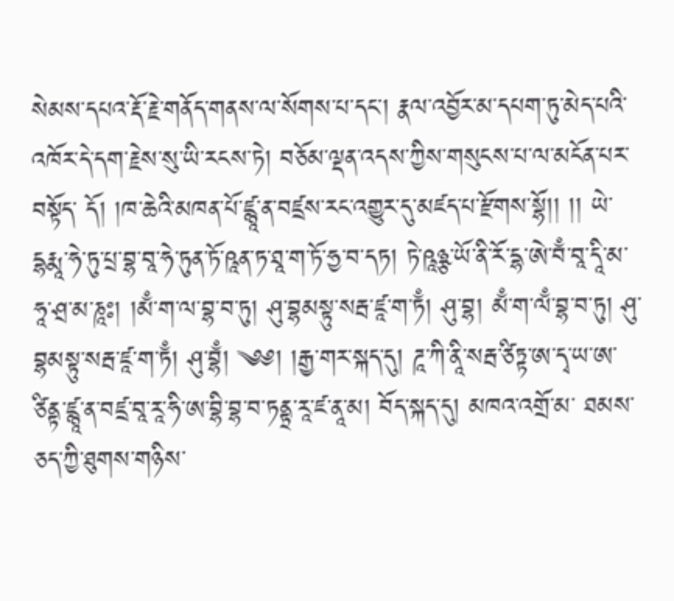སེམས་དཔའ་རྡོ་རྗེ་གནོད་གནས་ལ་སོགས་པ་དང་། རྣལ་འབྱོར་མ་དཔག་ཏུ་མེད་པའི་འཁོར་དེ་དག་རྗེས་སུ་ཡི་རངས་ཏེ། བཅོམ་ལྡན་འདས་ཀྱིས་གསུངས་པ་ལ་མངོན་པར་བསྟོད་ དོ། །ཁ་ཆེའི་མཁན་པོ་ཛྙཱ་ན་བཛྲས་རང་འགྱུར་དུ་མཛད་པ་རྫོགས་སྷོ།། །། ཡེ་དྷརྨཱ་ཧེ་ཏུ་པྲ་བྷ་བཱ་ཧེ་ཏུན་ཏོ་ཥཱན་ཏ་ཐཱ་ག་ཏོ་ཧྱ་བ་དཏ། ཏེ་ཥཱཉྩ་ཡོ་ནི་རོ་དྷ་ཨེ་བྃ་བཱ་དཱི་མ་ཧཱ་ཤྲ་མ་ཎཱཿ། །མྃ་ག་ལ་བྷ་བ་ཏུ། ཤུ་བྷམསྟུ་སརྦ་ཛཱ་ག་ཏྃ། ཤུ་བྷ། མྃ་ག་ལྃ་བྷ་བ་ཏུ། ཤུ་བྷམསྟུ་སརྦ་ཛཱ་ག་ཏྃ། ཤུ་བྷྃ། ༄༅། །རྒྱ་གར་སྐད་དུ། ཌཱ་ཀི་ནཱི་སརྦ་ཙིཏྟ་ཨ་དྭ་ཡ་ཨ་ཙིནྟ་ཛྙཱ་ན་བཛྲ་བཱ་རཱ་ཧི་ཨ་བྷི་བྷ་བ་ཏནྟྲ་རཱ་ཛ་ནཱ་མ། བོད་སྐད་དུ། མཁའ་འགྲོ་མ་ ཐམས་ཅད་ཀྱི་ཐུགས་གཉིས་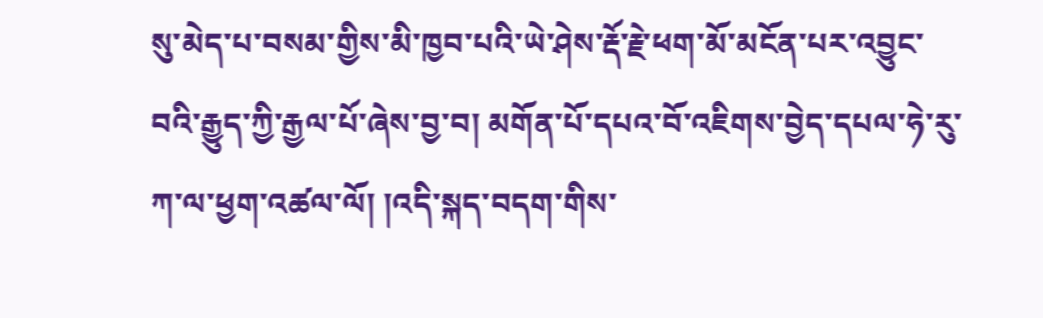སུ་མེད་པ་བསམ་གྱིས་མི་ཁྱབ་པའི་ཡེ་ཤེས་རྡོ་རྗེ་ཕག་མོ་མངོན་པར་འབྱུང་བའི་རྒྱུད་ཀྱི་རྒྱལ་པོ་ཞེས་བྱ་བ། མགོན་པོ་དཔའ་བོ་འཇིགས་བྱེད་དཔལ་ཧེ་རུ་ཀ་ལ་ཕྱག་འཚལ་ལོ། །འདི་སྐད་བདག་གིས་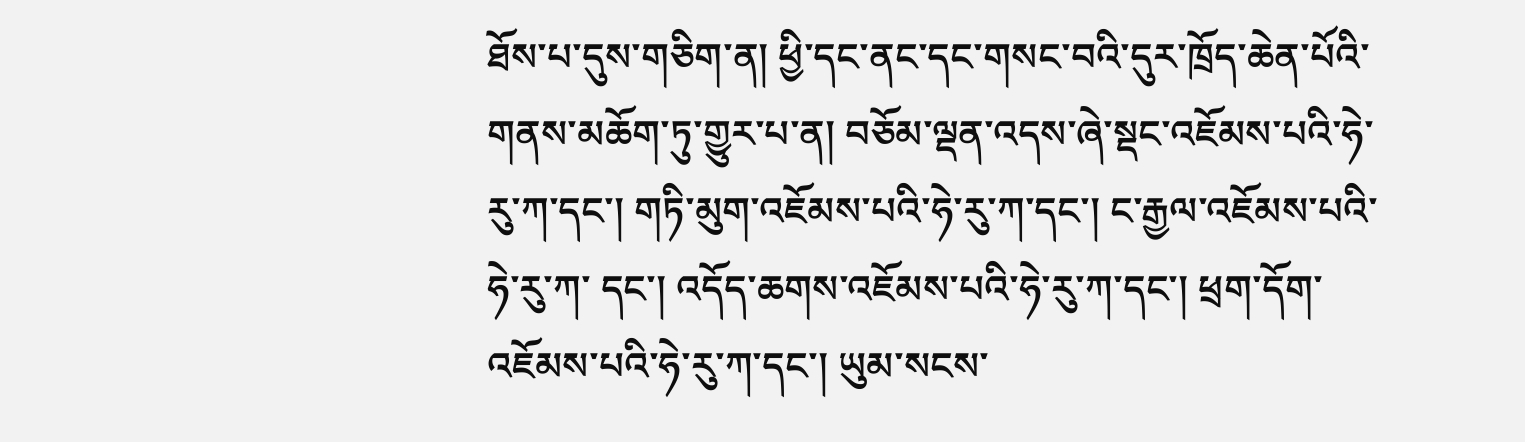ཐོས་པ་དུས་གཅིག་ན། ཕྱི་དང་ནང་དང་གསང་བའི་དུར་ཁྲོད་ཆེན་པོའི་གནས་མཆོག་ཏུ་གྱུར་པ་ན། བཅོམ་ལྡན་འདས་ཞེ་སྡང་འཇོམས་པའི་ཧེ་རུ་ཀ་དང་། གཏི་མུག་འཇོམས་པའི་ཧེ་རུ་ཀ་དང་། ང་རྒྱལ་འཇོམས་པའི་ཧེ་རུ་ཀ་ དང་། འདོད་ཆགས་འཇོམས་པའི་ཧེ་རུ་ཀ་དང་། ཕྲག་དོག་འཇོམས་པའི་ཧེ་རུ་ཀ་དང་། ཡུམ་སངས་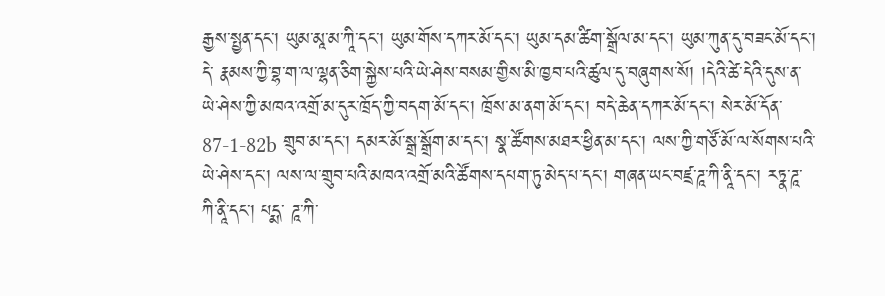རྒྱས་སྤྱན་དང་། ཡུམ་མཱ་མ་ཀཱི་དང་། ཡུམ་གོས་དཀར་མོ་དང་། ཡུམ་དམ་ཚིག་སྒྲོལ་མ་དང་། ཡུམ་ཀུན་དུ་བཟང་མོ་དང་། དེ་ རྣམས་ཀྱི་བྷ་ག་ལ་ལྷན་ཅིག་སྐྱེས་པའི་ཡེ་ཤེས་བསམ་གྱིས་མི་ཁྱབ་པའི་ཚུལ་དུ་བཞུགས་སོ། །དེའི་ཚེ་དེའི་དུས་ན་ཡེ་ཤེས་ཀྱི་མཁའ་འགྲོ་མ་དུར་ཁྲོད་ཀྱི་བདག་མོ་དང་། ཁྲོས་མ་ནག་མོ་དང་། བདེ་ཆེན་དཀར་མོ་དང་། སེར་མོ་དོན་ 87-1-82b གྲུབ་མ་དང་། དམར་མོ་སྒྲ་སྒྲོག་མ་དང་། སྣ་ཚོགས་མཐར་ཕྱིན་མ་དང་། ལས་ཀྱི་གཙོ་མོ་ལ་སོགས་པའི་ཡེ་ཤེས་དང་། ལས་ལ་གྲུབ་པའི་མཁའ་འགྲོ་མའི་ཚོགས་དཔག་ཏུ་མེད་པ་དང་། གཞན་ཡང་བཛྲ་ཌཱ་ཀི་ནཱི་དང་། རཏྣ་ཌཱ་ཀི་ནཱི་དང་། པདྨ་ ཌཱ་ཀི་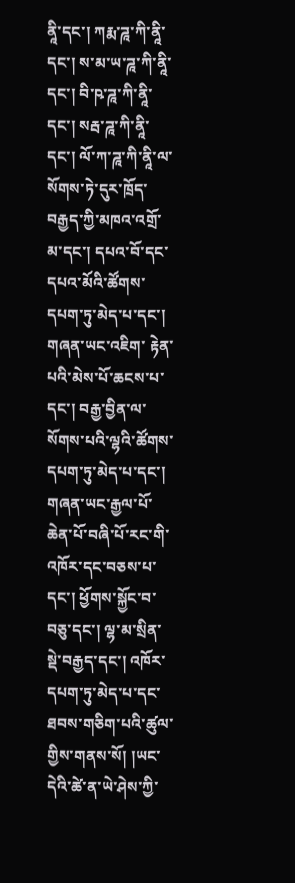ནཱི་དང་། ཀརྨ་ཌཱ་ཀི་ནཱི་དང་། ས་མ་ཡ་ཌཱ་ཀི་ནཱི་དང་། བི་ཥ་ཌཱ་ཀི་ནཱི་དང་། སརྦ་ཌཱ་ཀི་ནཱི་དང་། ལོ་ཀ་ཌཱ་ཀི་ནཱི་ལ་སོགས་ཏེ་དུར་ཁྲོད་བརྒྱད་ཀྱི་མཁའ་འགྲོ་མ་དང་། དཔའ་བོ་དང་དཔའ་མོའི་ཚོགས་དཔག་ཏུ་མེད་པ་དང་། གཞན་ཡང་འཇིག་ རྟེན་པའི་མེས་པོ་ཆངས་པ་དང་། བརྒྱ་བྱིན་ལ་སོགས་པའི་ལྷའི་ཚོགས་དཔག་ཏུ་མེད་པ་དང་། གཞན་ཡང་རྒྱལ་པོ་ཆེན་པོ་བཞི་པོ་རང་གི་འཁོར་དང་བཅས་པ་དང་། ཕྱོགས་སྐྱོང་བ་བཅུ་དང་། ལྷ་མ་སྲིན་སྡེ་བརྒྱད་དང་། འཁོར་ དཔག་ཏུ་མེད་པ་དང་ཐབས་གཅིག་པའི་ཚུལ་གྱིས་གནས་སོ། །ཡང་དེའི་ཚེ་ན་ཡེ་ཤེས་ཀྱི་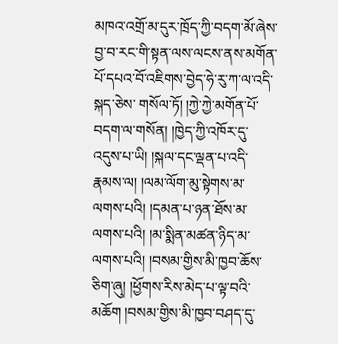མཁའ་འགྲོ་མ་དུར་ཁྲོད་ཀྱི་བདག་མོ་ཞེས་བྱ་བ་རང་གི་སྟན་ལས་ལངས་ནས་མགོན་པོ་དཔའ་བོ་འཇིགས་བྱེད་ཧེ་རུ་ཀ་ལ་འདི་སྐད་ཅེས་ གསོལ་ཏོ། །ཀྱེ་ཀྱེ་མགོན་པོ་བདག་ལ་གསོན། །ཁྱེད་ཀྱི་འཁོར་དུ་འདུས་པ་ཡི། །སྐལ་དང་ལྡན་པ་འདི་རྣམས་ལ། །ལམ་ལོག་མུ་སྟེགས་མ་ལགས་པའི། །དམན་པ་ཉན་ཐོས་མ་ལགས་པའི། །མ་སྨིན་མཚན་ཉིད་མ་ ལགས་པའི། །བསམ་གྱིས་མི་ཁྱབ་ཆོས་ཅིག་ཞུ། །ཕྱོགས་རིས་མེད་པ་ལྟ་བའི་མཆོག །བསམ་གྱིས་མི་ཁྱབ་བཤད་དུ་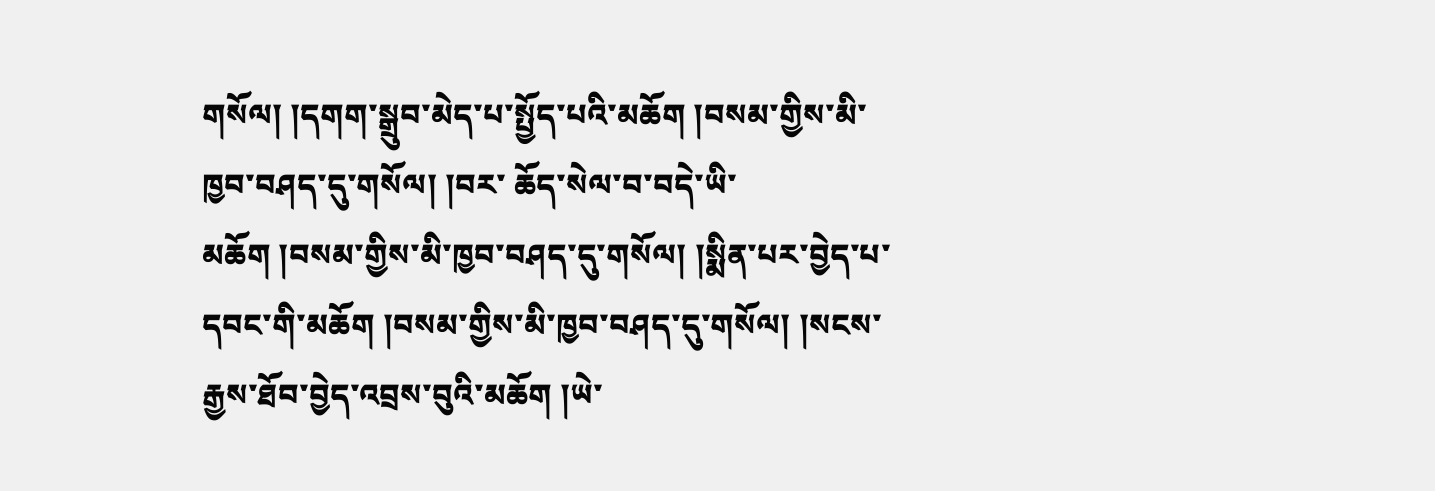གསོལ། །དགག་སྒྲུབ་མེད་པ་སྤྱོད་པའི་མཆོག །བསམ་གྱིས་མི་ཁྱབ་བཤད་དུ་གསོལ། །བར་ ཆོད་སེལ་བ་བདེ་ཡི་མཆོག །བསམ་གྱིས་མི་ཁྱབ་བཤད་དུ་གསོལ། །སྨིན་པར་བྱེད་པ་དབང་གི་མཆོག །བསམ་གྱིས་མི་ཁྱབ་བཤད་དུ་གསོལ། །སངས་རྒྱས་ཐོབ་བྱེད་འབྲས་བུའི་མཆོག །ཡེ་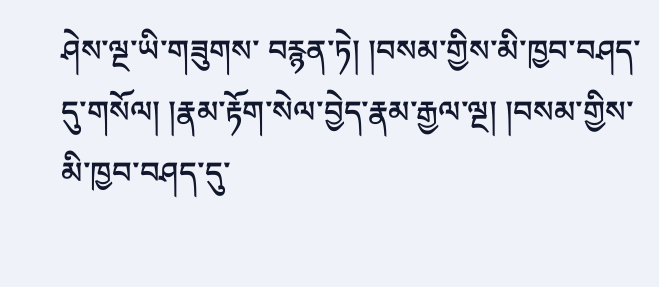ཤེས་ལྔ་ཡི་གཟུགས་ བརྙན་ཏེ། །བསམ་གྱིས་མི་ཁྱབ་བཤད་དུ་གསོལ། །རྣམ་རྟོག་སེལ་བྱེད་རྣམ་རྒྱལ་ལྔ། །བསམ་གྱིས་མི་ཁྱབ་བཤད་དུ་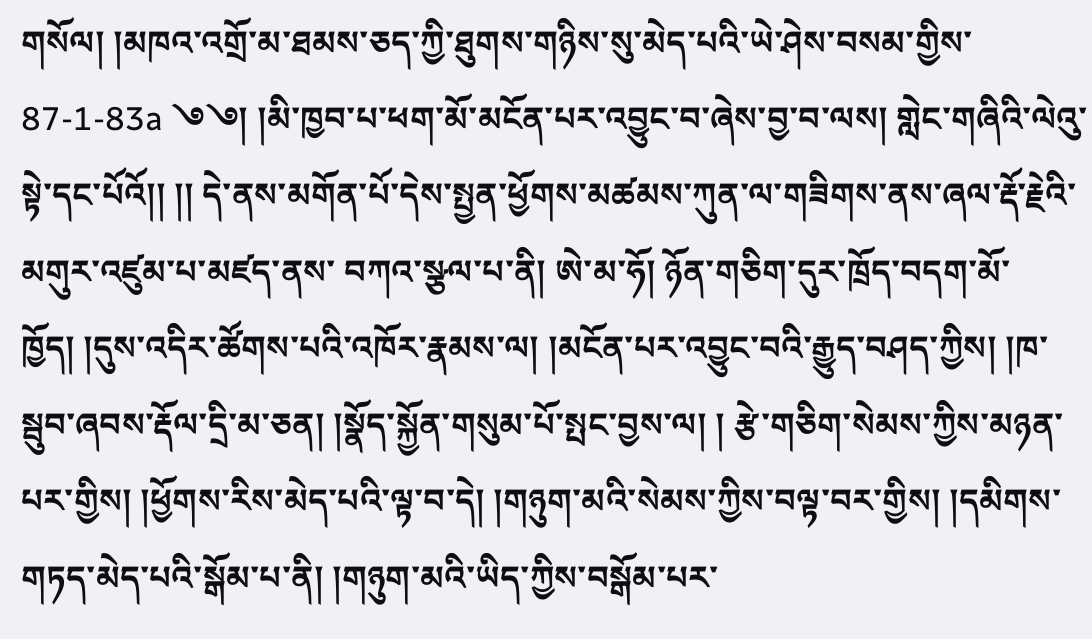གསོལ། །མཁའ་འགྲོ་མ་ཐམས་ཅད་ཀྱི་ཐུགས་གཉིས་སུ་མེད་པའི་ཡེ་ཤེས་བསམ་གྱིས་ 87-1-83a ࿓࿓། །མི་ཁྱབ་པ་ཕག་མོ་མངོན་པར་འབྱུང་བ་ཞེས་བྱ་བ་ལས། གླེང་གཞིའི་ལེའུ་སྟེ་དང་པོའོ།། །། དེ་ནས་མགོན་པོ་དེས་སྤྱན་ཕྱོགས་མཚམས་ཀུན་ལ་གཟིགས་ནས་ཞལ་རྡོ་རྗེའི་མགུར་འཛུམ་པ་མཛད་ནས་ བཀའ་སྩལ་པ་ནི། ཨེ་མ་ཧོ། ཉོན་གཅིག་དུར་ཁྲོད་བདག་མོ་ཁྱོད། །དུས་འདིར་ཚོགས་པའི་འཁོར་རྣམས་ལ། །མངོན་པར་འབྱུང་བའི་རྒྱུད་བཤད་ཀྱིས། །ཁ་སྦུབ་ཞབས་རྡོལ་དྲི་མ་ཅན། །སྣོད་སྐྱོན་གསུམ་པོ་སྤང་བྱས་ལ། ། རྩེ་གཅིག་སེམས་ཀྱིས་མཉན་པར་གྱིས། །ཕྱོགས་རིས་མེད་པའི་ལྟ་བ་དེ། །གཉུག་མའི་སེམས་ཀྱིས་བལྟ་བར་གྱིས། །དམིགས་གཏད་མེད་པའི་སྒོམ་པ་ནི། །གཉུག་མའི་ཡིད་ཀྱིས་བསྒོམ་པར་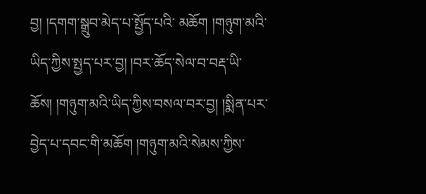བྱ། །དགག་སྒྲུབ་མེད་པ་སྤྱོད་པའི་ མཆོག །གཉུག་མའི་ཡིད་ཀྱིས་སྤྱད་པར་བྱ། །བར་ཆོད་སེལ་བ་བརྡ་ཡི་ཆོས། །གཉུག་མའི་ཡིད་ཀྱིས་བསལ་བར་བྱ། །སྨིན་པར་བྱེད་པ་དབང་གི་མཆོག །གཉུག་མའི་སེམས་ཀྱིས་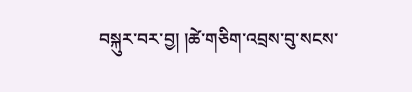བསྐུར་བར་བྱ། །ཚེ་གཅིག་འབྲས་བུ་སངས་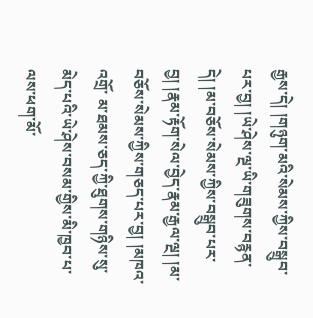རྒྱས་དེ། །གཉུག་མའི་སེམས་ཀྱིས་བསྒྲུབ་པར་བྱ། །ཡེ་ཤེས་ལྔ་ཡི་གཟུགས་བརྙན་དེ། །མ་བཅོས་སེམས་ཀྱིས་བསྒྲུབ་པར་བྱ། །རྣམ་རྟོག་སེལ་བྱེད་རྣམ་རྒྱལ་ལྔ། །མ་བཅོས་སེམས་ཀྱིས་གཅད་པར་བྱ། །མཁའ་འགྲོ་ མ་ཐམས་ཅད་ཀྱི་ཐུགས་གཉིས་སུ་མེད་པའི་ཡེ་ཤེས་བསམ་གྱིས་མི་ཁྱབ་པ་ལས་ཕག་མོ་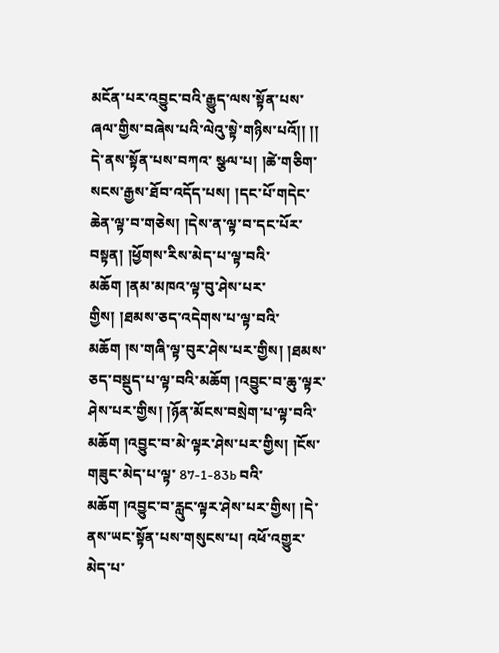མངོན་པར་འབྱུང་བའི་རྒྱུད་ལས་སྟོན་པས་ཞལ་གྱིས་བཞེས་པའི་ལེའུ་སྟེ་གཉིས་པའོ།། །། དེ་ནས་སྟོན་པས་བཀའ་ སྩལ་པ། །ཚེ་གཅིག་སངས་རྒྱས་ཐོབ་འདོད་པས། །དང་པོ་གདེང་ཆེན་ལྟ་བ་གཅེས། །དེས་ན་ལྟ་བ་དང་པོར་བསྟན། །ཕྱོགས་རིས་མེད་པ་ལྟ་བའི་མཆོག །ནམ་མཁའ་ལྟ་བུ་ཤེས་པར་གྱིས། །ཐམས་ཅད་འདེགས་པ་ལྟ་བའི་ མཆོག །ས་གཞི་ལྟ་བུར་ཤེས་པར་གྱིས། །ཐམས་ཅད་བསྡུད་པ་ལྟ་བའི་མཆོག །འབྱུང་བ་ཆུ་ལྟར་ཤེས་པར་གྱིས། །ཉོན་མོངས་བསྲེག་པ་ལྟ་བའི་མཆོག །འབྱུང་བ་མེ་ལྟར་ཤེས་པར་གྱིས། །ངོས་གཟུང་མེད་པ་ལྟ་ 87-1-83b བའི་མཆོག །འབྱུང་བ་རླུང་ལྟར་ཤེས་པར་གྱིས། །དེ་ནས་ཡང་སྟོན་པས་གསུངས་པ། འཕོ་འགྱུར་མེད་པ་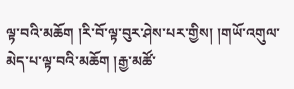ལྟ་བའི་མཆོག །རི་བོ་ལྟ་བུར་ཤེས་པར་གྱིས། །གཡོ་འགུལ་མེད་པ་ལྟ་བའི་མཆོག །རྒྱ་མཚོ་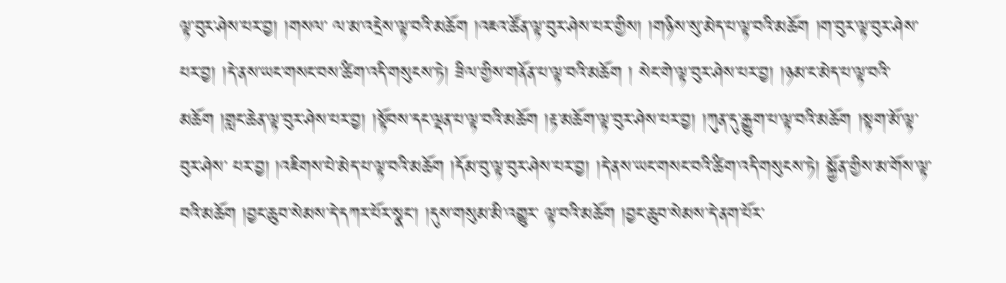ལྟ་བུར་ཤེས་པར་བྱ། །གསལ་ ལ་མ་འདྲེས་ལྟ་བའི་མཆོག །འཇའ་ཚོན་ལྟ་བུར་ཤེས་པར་གྱིས། །གཉིས་སུ་མེད་པ་ལྟ་བའི་མཆོག །ག་བུར་ལྟ་བུར་ཤེས་པར་བྱ། །དེ་ནས་ཡང་གསང་བས་ཚིག་འདི་གསུངས་ཏེ། ཟིལ་གྱིས་གནོན་པ་ལྟ་བའི་མཆོག ། སེང་གེ་ལྟ་བུར་ཤེས་པར་བྱ། །ཉམ་ང་མེད་པ་ལྟ་བའི་མཆོག །གླང་ཆེན་ལྟ་བུར་ཤེས་པར་བྱ། །སྟོབས་དང་ལྡན་པ་ལྟ་བའི་མཆོག །རྟ་མཆོག་ལྟ་བུར་ཤེས་པར་བྱ། །ཀུན་དུ་རྒྱུག་པ་ལྟ་བའི་མཆོག །སྟག་མོ་ལྟ་བུར་ཤེས་ པར་བྱ། །འཇིགས་པེ་མེད་པ་ལྟ་བའི་མཆོག །དོམ་བུ་ལྟ་བུར་ཤེས་པར་བྱ། །དེ་ནས་ཡང་གསང་བའི་ཚིག་འདི་གསུངས་ཏེ། སྐྱོན་གྱིས་མ་གོས་ལྟ་བའི་མཆོག །བྱང་ཆུབ་སེམས་དེ་དཀར་པོར་སྣང་། །དུས་གསུམ་མི་འགྱུར་ ལྟ་བའི་མཆོག །བྱང་ཆུབ་སེམས་དེ་ནག་པོར་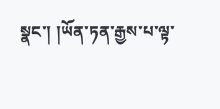སྣང་། །ཡོན་ཏན་རྒྱས་པ་ལྟ་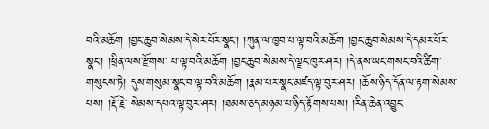བའི་མཆོག །བྱང་ཆུབ་སེམས་དེ་སེར་པོར་སྣང་། །ཀུན་ལ་ཁྱབ་པ་ལྟ་བའི་མཆོག །བྱང་ཆུབ་སེམས་དེ་དམར་པོར་སྣང་། །ཕྲིན་ལས་རྫོགས་ པ་ལྟ་བའི་མཆོག །བྱང་ཆུབ་སེམས་དེ་ལྗང་ཁུར་ཤར། །དེ་ནས་ཡང་གསང་བའི་ཚིག་གསུངས་ཏེ། དུས་གསུམ་སྣང་བ་ལྟ་བའི་མཆོག །རྣམ་པར་སྣང་མཛད་ལྟ་བུར་ཤར། །ཆོས་ཉིད་དོན་ལ་རྟག་སེམས་པས། །རྡོ་རྗེ་ སེམས་དཔའ་ལྟ་བུར་ཤར། །ཐམས་ཅད་མཉམ་པ་ཉིད་རྟོགས་པས། །རིན་ཆེན་འབྱུང་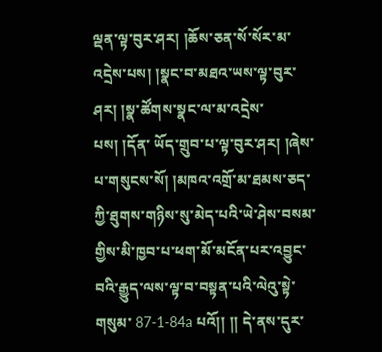ལྡན་ལྟ་བུར་ཤར། །ཆོས་ཅན་སོ་སོར་མ་འདྲེས་པས། །སྣང་བ་མཐའ་ཡས་ལྟ་བུར་ཤར། །སྣ་ཚོགས་སྣང་ལ་མ་འདྲེས་པས། །དོན་ ཡོད་གྲུབ་པ་ལྟ་བུར་ཤར། །ཞེས་པ་གསུངས་སོ། །མཁའ་འགྲོ་མ་ཐམས་ཅད་ཀྱི་ཐུགས་གཉིས་སུ་མེད་པའི་ཡེ་ཤེས་བསམ་གྱིས་མི་ཁྱབ་པ་ཕག་མོ་མངོན་པར་འབྱུང་བའི་རྒྱུད་ལས་ལྟ་བ་བསྟན་པའི་ལེའུ་སྟེ་གསུམ་ 87-1-84a པའོ།། །། དེ་ནས་དུར་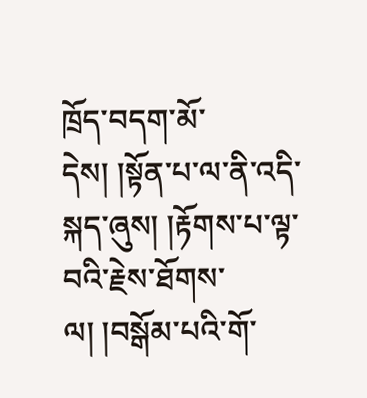ཁྲོད་བདག་མོ་དེས། །སྟོན་པ་ལ་ནི་འདི་སྐད་ཞུས། །རྟོགས་པ་ལྟ་བའི་རྗེས་ཐོགས་ལ། །བསྒོམ་པའི་གོ་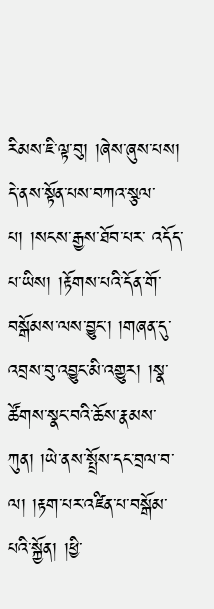རིམས་ཇི་ལྟ་བུ། །ཞེས་ཞུས་པས། དེ་ནས་སྟོན་པས་བཀའ་སྩལ་པ། །སངས་རྒྱས་ཐོབ་པར་ འདོད་པ་ཡིས། །རྟོགས་པའི་དོན་གོ་བསྒོམས་ལས་བྱུང་། །གཞན་དུ་འབྲས་བུ་འབྱུང་མི་འགྱུར། །སྣ་ཚོགས་སྣང་བའི་ཆོས་རྣམས་ཀུན། །ཡེ་ནས་སྤྲོས་དང་བྲལ་བ་ལ། །རྟག་པར་འཛིན་པ་བསྒོམ་པའི་སྐྱོན། །ཕྱི་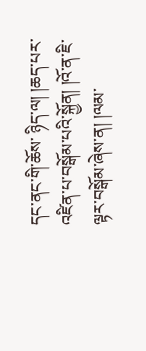དང་ནང་གི་ཆོས་ ཉིད་ལ། །ཆད་པར་འཛིན་པ་བསྒོམ་པའི་སྐྱོན། །འོ་ན་ཇི་ལྟར་བསྒོམ་ཞེས་ན། །ལམ་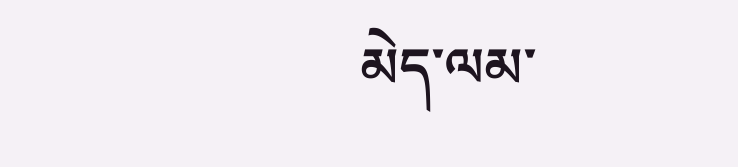མེད་ལམ་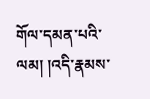གོལ་དམན་པའི་ལམ། །འདི་རྣམས་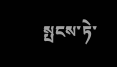སྤངས་ཏེ་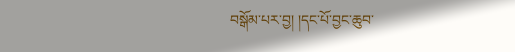བསྒོམ་པར་བྱ། །དང་པོ་བྱང་ཆུབ་